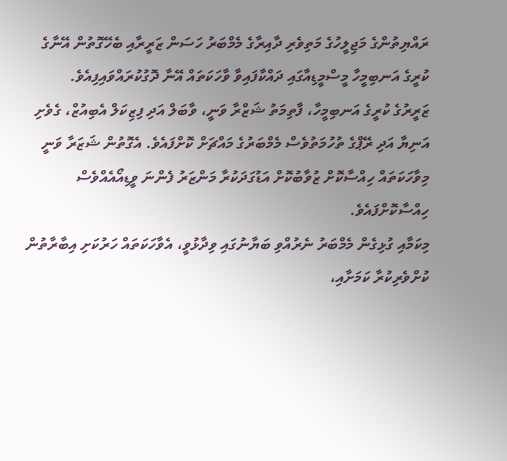ރައްޔިތުންގެ މަޖިލީހުގެ މަތިވެރި ދާއިރާގެ މެމްބަރު ހަސަން ޒަރީރާއި ބެހޭގޮތުން އޭނާގެ ކުރީގެ އަނބިމީހާ މީސްމީޑިއާގައި ދައްކާފައިވާ ވާހަކަތައް އޭނާ ދޮގުކުރައްވައިފިއެވެ.
ޒަރީރުގެ ކުރީގެ އަނބިމީހާ، ފާތިމަތު ޝަޒްރާ ވަނީ، ވާބަލް އަދި ފިޒިކަލް އެބިއުޒް، ގެވެށި އަނިޔާ އަދި ރޭޕްގެ ތުހުމަތުވެސް މެމްބަރުގެ މައްޗަށް ކޮށްފައެވެ. އެގޮތުން ޝަޒަރާ ވަނީ މިވާހަކަތައް ހިއްސާކޮށް ޒުވާބުކޮށް އަޑުގަދަކުރާ މަންޒަރު ފެންނަ ވީޑިއޯއެއްވެސް ހިއްސާކޮށްފައެވެ.
މިކަމާއި ގުޅިގެން މެމްބަރު ނެރުއްވި ބަޔާނުގައި ވިދާޅުވީ، އެވާހަކަތައް ހަރުކަށި އިބާރާތުން ކުށްވެރިކުރާ ކަމަށާއި،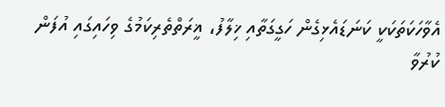އެވާހަކަތަކަކީ ކަނަޑައެޅިގެން ހަގީގަތާއި ޚިލާފު، ޣީރަތްތެރިކަމުގެ ވިހައިގައި އުފަން ކުރުވާ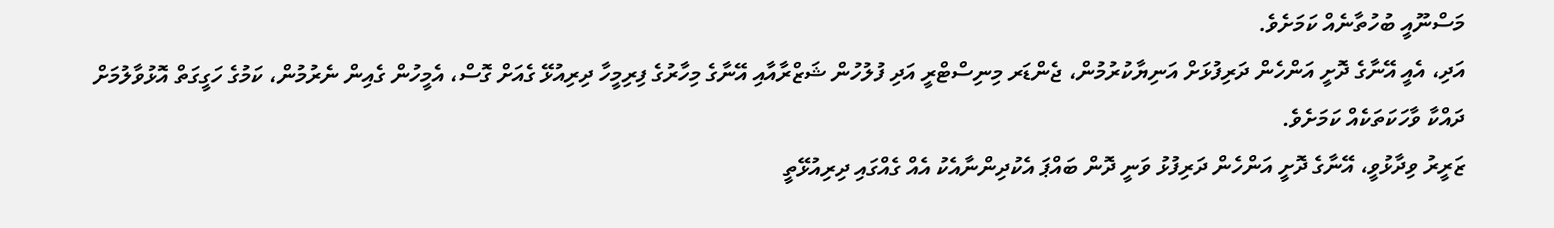މަސްނޫއީ ބުހުތާނެއް ކަމަށެވެ.
އަދި، އެއީ އޭނާގެ ދޮށީ އަންހެން ދަރިފުޅަށް އަނިޔާކުރުމުން، ޖެންޑަރ މިނިސްޓްރީ އަދި ފުލުހުން ޝަޒްރާއާއި އޭނާގެ މިހާރުގެ ފިރިމީހާ ދިރިއުޅޭ ގެއަށް ގޮސް، އެމީހުން ގެއިން ނެރުމުން، ކަމުގެ ހަގީގަތް އޮޅުވާލުމަށް ދައްކާ ވާހަކަތަކެއް ކަމަށެވެ.
ޒަރީރު ވިދާޅުވީ، އޭނާގެ ދޮށީ އަންހެން ދަރިފުޅު ވަނީ ދޮން ބައްޕަ އެކުދިންނާއެކު އެއް ގެއްގައި ދިރިއުޅޭތީ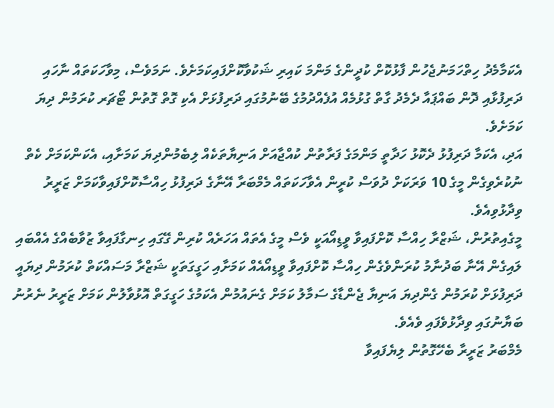އެކަމާމެދު ހިތްހަމަނުޖެހުން ފާޅުކޮށް ކުދީންގެ މަންމަ ކައިރި ޝަކުވާކޮށްފައިކަމަށެވެ. ނަމަވެސް، މިވާހަކަތައް ނާހައި ދަރިފުޅާއި ދޮން ބައްޕައާ ދެމެދު ގާތް ގުޅުމެއް އުފެއްދުމުގެ ބޭނުމުގައި ދަރިފުޅަށް އެކި ގޮތް ގޮތުން ޓޯޗަރ ކުރަމުން ދިޔަ ކަމަށެވެ.
އަދި، އެކަމާ ދަރިފުޅު ދެކޮޅު ހަދާތީ މަންމަގެ ފަރާތުން ކުއްޖާއަށް އަނިޔާތަކެއް ލިބެމުންދިޔަ ކަމަށާއި، އެކަންކަމަށް ކެތް ނުކުރެވިގެން މީގެ 10 ވަރަކަށް ދުވަސް ކުރީން އެވާހަކަތައް މެމްބަރާ އޭނާގެ ދަރިފުޅު ހިއްސާކޮށްފައިވާކަމަށް ޒަރީރު ވިދާޅުވިއެވެ.
މީގެއިތުރުން، ޝަޒްރާ ހިއްސާ ކޮށްފައިވާ ވީޑިއޯއަކީ ވެސް މީގެ އެތައް އަހަރެއް ކުރިން ގޭގައި ހިނގާފައިވާ ޒުވާބެއްގެ އެއްބައި ލައިގެން އޭނާ ބަދުނާމު ކުރަންވެގެން ހިއްސާ ކޮށްފައިވާ ވީޑިއޯއެއް ކަމަށާއި ހަގީގަތަކީ ޝަޒްރާ މަސައްކަތް ކުރަމުން ދިޔައީ ދަރިފުޅަށް ކުރަމުން ގެންދިޔަ އަނިޔާ ޖެންޑާގެ ސަމާލު ކަމަށް ގެނައުމުން އެކަމުގެ ހަގީގަތް އޮޅުވާލުން ކަމަށް ޒަރީރު ނެރުނު ބަޔާނުގައި ވިދާޅުވެފައި ވެއެވެ.
މެމްބަރު ޒަރީރާ ބެހޭގޮތުން ލިޔެފައިވާ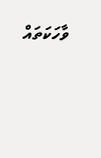ވާހަކަތައް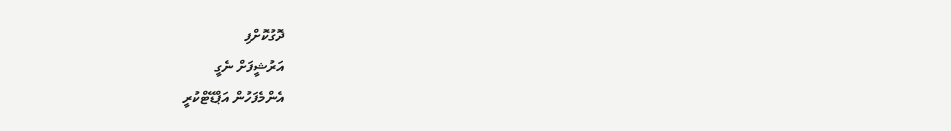ދޮގުކޮށްފި
އަރުޝީފަށް ނެގީ
އެންމެފަހުން އަޕްޑޭޓްކުރީ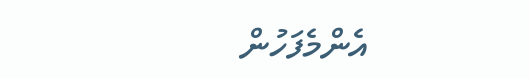އެންމެފަހުން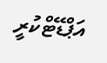އަޕްޑޭޓްކުރީ